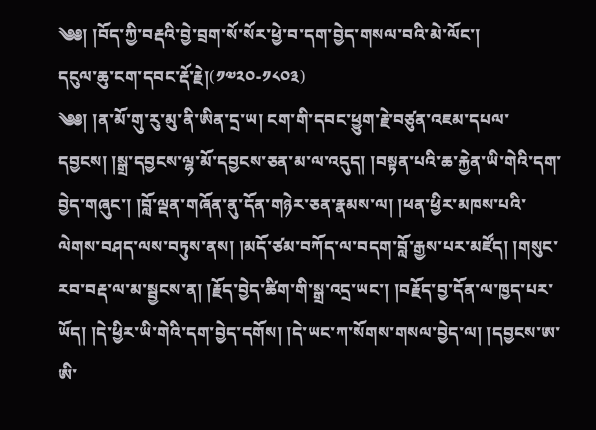༄༅། །བོད་ཀྱི་བརྡའི་བྱེ་བྲག་སོ་སོར་ཕྱེ་བ་དག་བྱེད་གསལ་བའི་མེ་ལོང་།
དངུལ་ཆུ་ངག་དབང་རྡོ་རྗེ།(༡༧༢༠-༡༨༠༣)
༄༅། །ན་མོ་གུ་རུ་མུ་ནི་ཨིན་དྲ་ཡ། ངག་གི་དབང་ཕྱུག་རྗེ་བཙུན་འཇམ་དཔལ་དབྱངས། །སྒྲ་དབྱངས་ལྷ་མོ་དབྱངས་ཅན་མ་ལ་འདུད། །བསྟན་པའི་ཆ་རྐྱེན་ཡི་གེའི་དག་བྱེད་གཞུང་། །བློ་ལྡན་གཞོན་ནུ་དོན་གཉེར་ཅན་རྣམས་ལ། །ཕན་ཕྱིར་མཁས་པའི་ལེགས་བཤད་ལས་བཏུས་ནས། །མདོ་ཙམ་བཀོད་ལ་བདག་བློ་རྒྱས་པར་མཛོད། །གསུང་རབ་བརྡ་ལ་མ་སྦྱངས་ན། །རྗོད་བྱེད་ཚིག་གི་སྒྲ་འདྲ་ཡང་། །བརྗོད་བྱ་དོན་ལ་ཁྱད་པར་ཡོད། །དེ་ཕྱིར་ཡི་གེའི་དག་བྱེད་དགོས། །དེ་ཡང་ཀ་སོགས་གསལ་བྱེད་ལ། །དབྱངས་ཨ་ཨི་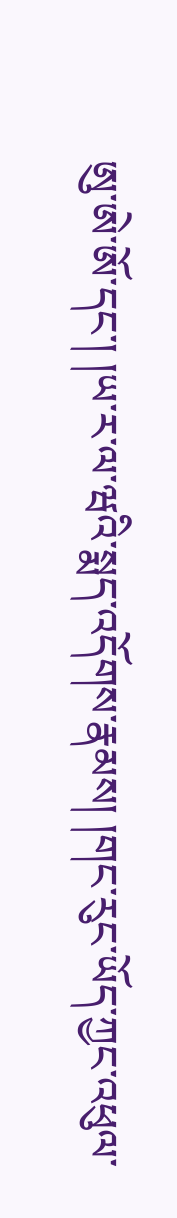ཨུ་ཨེ་ཨོ་དང་། །ཡ་ར་ལ་ཝའི་སྨད་འདོགས་རྣམས། །གང་རུང་ཡོད་ཀྱང་འཕུལ་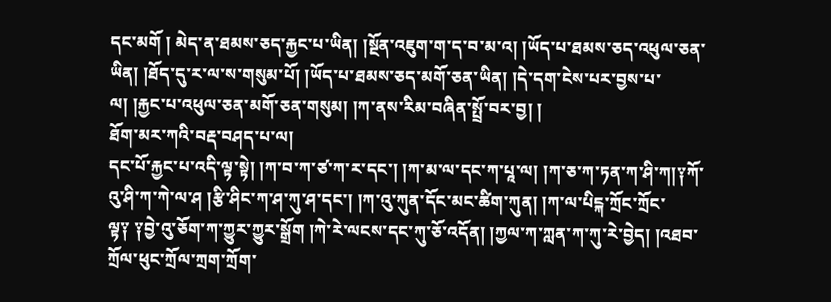དང་མགོ ། མེད་ན་ཐམས་ཅད་རྐྱང་པ་ཡིན། །སྔོན་འཇུག་ག་ད་བ་མ་འ། །ཡོད་པ་ཐམས་ཅད་འཕུལ་ཅན་ཡིན། །ཐོད་དུ་ར་ལ་ས་གསུམ་པོ། །ཡོད་པ་ཐམས་ཅད་མགོ་ཅན་ཡིན། །དེ་དག་ངེས་པར་བྱས་པ་ལ། །རྐྱང་པ་འཕུལ་ཅན་མགོ་ཅན་གསུམ། །ཀ་ནས་རིམ་བཞིན་སྤྲོ་བར་བྱ། །
ཐོག་མར་ཀའི་བརྡ་བཤད་པ་ལ།
དང་པོ་རྐྱང་པ་འདི་ལྟ་སྟེ། །ཀ་བ་ཀ་ཙ་ཀ་ར་དང་། །ཀ་མ་ལ་དང་ཀ་པཱ་ལ། །ཀ་ཅ་ཀ་ཏན་ཀ་ཤི་ཀ།༑ཀོ་འུ་ཤི་ཀ་ཀེ་ལ་ཤ །རྩི་ཤིང་ཀ་ཤ་ཀུ་ཤ་དང་། །ཀ་འུ་ཀུན་དོང་མང་ཚིག་ཀུན། །ཀ་ལ་པིངྐ་ཀྲོང་ཀྲོང་ལྟ༑ ༑བྱེ་འུ་ཅོག་ཀ་ཀྱུར་ཀྱུར་སྒྲོག །ཀེ་རེ་ལངས་དང་ཀུ་ཅོ་འདོན། །ཀྱལ་ཀ་ཀླན་ཀ་ཀུ་རེ་བྱེད། །འཐབ་ཀྲོལ་ཕུང་ཀྲོལ་ཀྲག་ཀྲོག་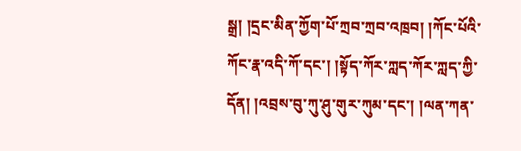སྒྲ། །དྲང་མིན་ཀྱོག་པོ་ཀྲབ་ཀྲབ་འཁྲབ། །ཀོང་པོའི་ཀོང་རྣ་འདི་ཀོ་དང་། །སྟོད་ཀོར་ཀླད་ཀོར་ཀླད་ཀྱི་དོན། །འབྲས་བུ་ཀུ་ཤུ་གུར་ཀུམ་དང་། །ལན་ཀན་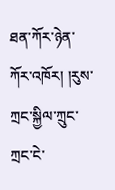ཐན་ཀོར་ཉེན་ཀོར་འཁོར། །རུས་ཀྲང་སྐྱིལ་ཀྲུང་ཀྲང་ངེ་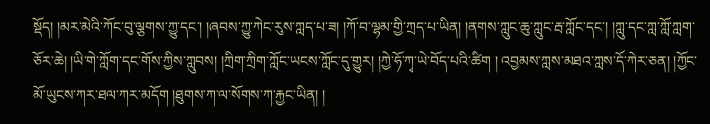སྡོད། །མར་མེའི་ཀོང་བུ་ལྕགས་ཀྱུ་དང་། །ཞབས་ཀྱུ་ཀེང་རུས་ཀླད་པ་ཟ། །ཀོ་བ་ལྷམ་གྱི་ཀྲད་པ་ཡིན། །ནགས་ཀླུང་ཆུ་ཀླུང་རྦ་ཀློང་དང་། །ཀླུ་དང་ཀླ་ཀློ་ཀླག་ཅོར་ཆེ། །ཡི་གེ་ཀློག་དང་གོས་ཀྱིས་ཀླུབས། །ཀྲིག་ཀྲིག་ཀློང་ཡངས་ཀློང་དུ་གྱུར། །ཀྱེ་ཧོ་ཀྭ་ཡེ་བོད་པའི་ཚིག ། འབྱམས་ཀླས་མཐའ་ཀླས་དོ་ཀེར་ཅན། །ཀྱོང་མོ་ཡུངས་ཀར་ཐལ་ཀར་མདོག །ཐུགས་ཀ་ལ་སོགས་ཀ་རྐྱང་ཡིན། །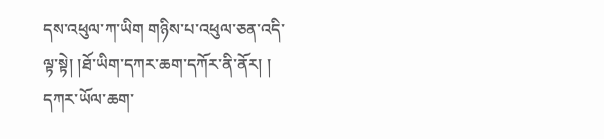དས་འཕུལ་ཀ་ཡིག གཉིས་པ་འཕུལ་ཅན་འདི་ལྟ་སྟེ། །ཐོ་ཡིག་དཀར་ཆག་དཀོར་ནི་ནོར། ། དཀར་ཡོལ་ཆག་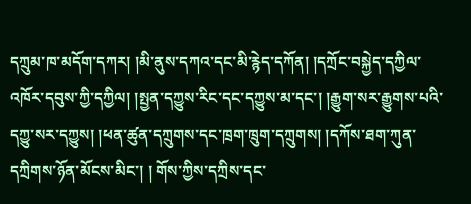དཀྲུམ་ཁ་མདོག་དཀར། །མི་ནུས་དཀའ་དང་མི་རྙེད་དཀོན། །དཀྲོང་བསྐྱེད་དཀྱིལ་འཁོར་དབུས་ཀྱི་དཀྱིལ། །སྤྱན་དཀྱུས་རིང་དང་དཀྱུས་མ་དང་། །རྒྱུག་སར་རྒྱུགས་པའི་དཀྱུ་སར་དཀྱུས། །ཕན་ཚུན་དཀྲུགས་དང་ཁྲག་ཁྲུག་དཀྲུགས། །དཀོས་ཐག་ཀུན་དཀྲིགས་ཉོན་མོངས་མིང་། ། གོས་ཀྱིས་དཀྲིས་དང་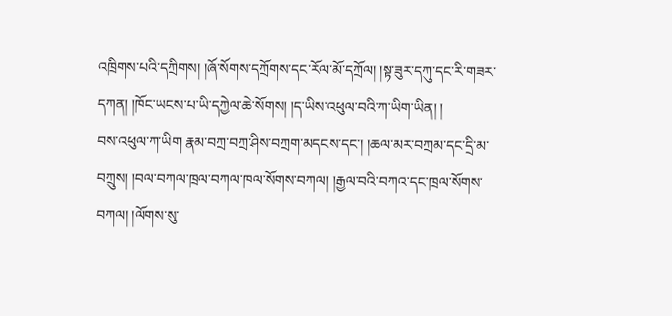འཁྲིགས་པའི་དཀྲིགས། །ཞོ་སོགས་དཀྲོགས་དང་རོལ་མོ་དཀྲོལ། །སྟ་ཟུར་དཀུ་དང་རི་གཟར་དཀན། །ཁོང་ཡངས་པ་ཡི་དཀྱེལ་ཆེ་སོགས། །ད་ཡིས་འཕུལ་བའི་ཀ་ཡིག་ཡིན། །
བས་འཕུལ་ཀ་ཡིག རྣམ་བཀྲ་བཀྲ་ཤིས་བཀྲག་མདངས་དང་། །ཆལ་མར་བཀྲམ་དང་དྲི་མ་བཀྲུས། །བལ་བཀལ་ཁྲལ་བཀལ་ཁལ་སོགས་བཀལ། །རྒྱལ་བའི་བཀའ་དང་ཁྲལ་སོགས་བཀལ། །ལོགས་སུ་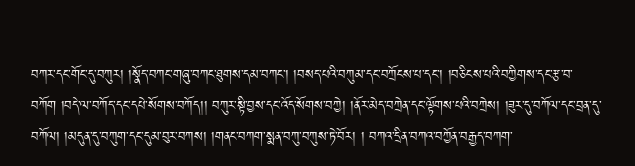བཀར་དང་གོང་དུ་བཀུར། །སྣོད་བཀང་གཞུ་བཀང་ཐུགས་དམ་བཀང་། །བསད་པའི་བཀུམ་དང་བཀྲོངས་པ་དང་། །བཅིངས་པའི་བཀྱིགས་དང་རྩ་བ་བཀོག །བདེ་ལ་བཀོད་དང་དཔེ་སོགས་བཀོད།། བཀུར་སྟི་བྱས་དང་འོད་སོགས་བཀྱེ། །ནོར་མེད་བཀྲེན་དང་ལྟོགས་པའི་བཀྲེས། །ཟུར་དུ་བཀོལ་དང་བྲན་དུ་བཀོལ། །མདུན་དུ་བཀུག་དང་དུམ་བུར་བཀས། །གནང་བཀག་སྨན་བཀུ་བཀུས་ཏེ་བོར། ། བཀའ་དྲིན་བཀའ་བཀྱོན་བརྒྱད་བཀག་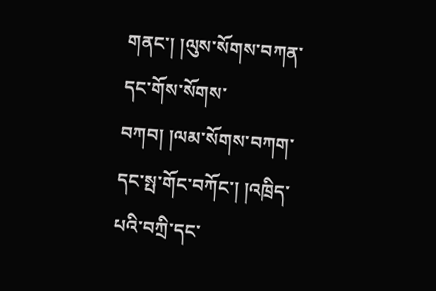གནང་། །ལུས་སོགས་བཀན་དང་གོས་སོགས་བཀབ། །ལམ་སོགས་བཀག་དང་སྤ་གོང་བཀོང་། །འཁྲིད་པའི་བཀྲི་དང་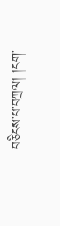བཅིངས་པ་བཀྲལ། །ངག་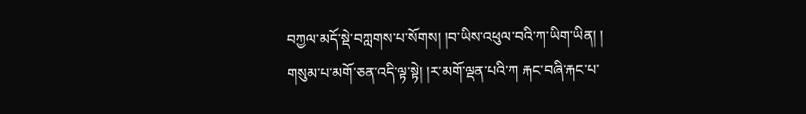བཀྱལ་མདོ་སྡེ་བཀླགས་པ་སོགས། །བ་ཡིས་འཕུལ་བའི་ཀ་ཡིག་ཡིན། །
གསུམ་པ་མགོ་ཅན་འདི་ལྟ་སྟེ། །ར་མགོ་ལྡན་པའི་ཀ རྐང་བཞི་རྐང་པ་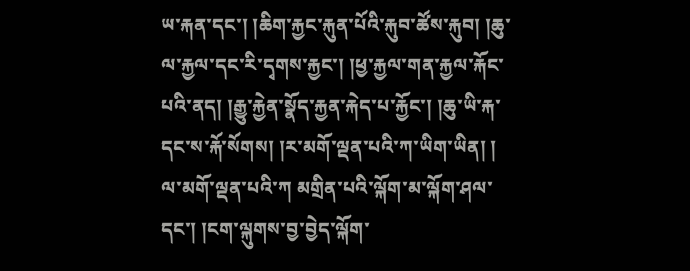ཡ་རྐན་དང་། །ཆིག་རྐྱང་རྐུན་པོའི་རྐུབ་ཚོས་རྐུབ། །ཆུ་ལ་རྐྱལ་དང་རི་དྭགས་རྐྱང་། །ཕྱ་རྐྱལ་གན་རྐྱལ་རྐོང་པའི་ནད། །རྒྱུ་རྐྱེན་སྣོད་རྐྱན་རྐེད་པ་རྐྱོང་། །ཆུ་ཡི་རྐ་དང་ས་རྐོ་སོགས། །ར་མགོ་ལྡན་པའི་ཀ་ཡིག་ཡིན། །
ལ་མགོ་ལྡན་པའི་ཀ མགྲིན་པའི་ལྐོག་མ་ལྐོག་ཤལ་དང་། །ངག་ལྐུགས་བྱ་བྱེད་ལྐོག་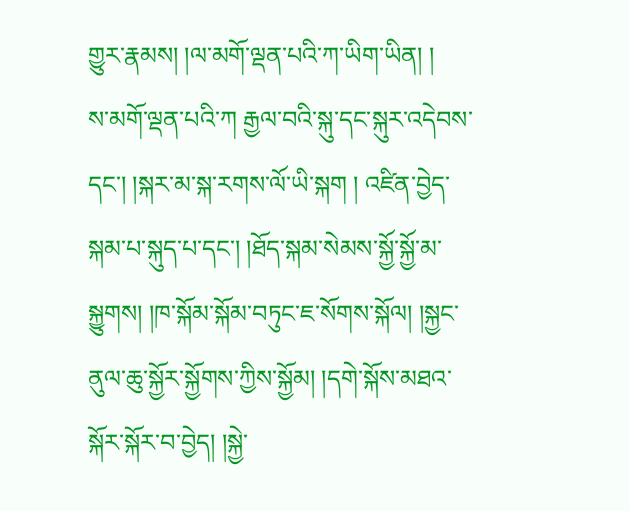གྱུར་རྣམས། །ལ་མགོ་ལྡན་པའི་ཀ་ཡིག་ཡིན། །
ས་མགོ་ལྡན་པའི་ཀ རྒྱལ་བའི་སྐུ་དང་སྐུར་འདེབས་དང་། །སྐར་མ་སྐ་རགས་ལོ་ཡི་སྐག ། འཛིན་བྱེད་སྐམ་པ་སྐུད་པ་དང་། །ཐོད་སྐམ་སེམས་སྐྱོ་སྐྱོ་མ་སྐྱུགས། །ཁ་སྐོམ་སྐོམ་བཏུང་ཇ་སོགས་སྐོལ། །སྐྱང་ནུལ་ཆུ་སྐྱོར་སྐྱོགས་ཀྱིས་སྐྱོམ། །དགེ་སྐོས་མཐའ་སྐོར་སྐོར་བ་བྱེད། །སྐྱེ་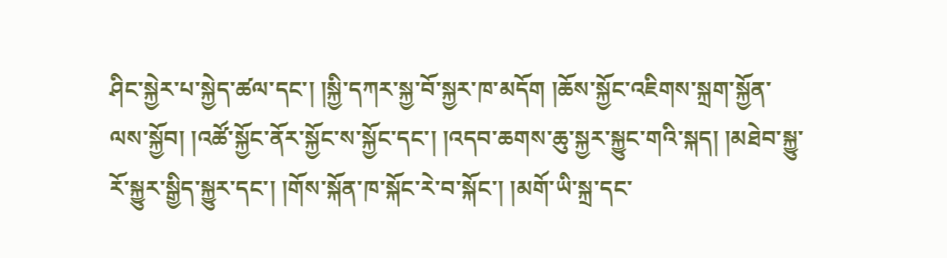ཤིང་སྐྱེར་པ་སྐྱེད་ཚལ་དང་། །སྐྱི་དཀར་སྐྱ་བོ་སྐྱར་ཁ་མདོག །ཆོས་སྐྱོང་འཇིགས་སྐྲག་སྐྱོན་ལས་སྐྱོབ། །འཚོ་སྐྱོང་ནོར་སྐྱོང་ས་སྐྱོང་དང་། །འདབ་ཆགས་ཆུ་སྐྱར་སྐྱུང་གའི་སྐད། །མཐེབ་སྐྱུ་རོ་སྐྱུར་སྒྱིད་སྐྱུར་དང་། །གོས་སྐོན་ཁ་སྐོང་རེ་བ་སྐོང་། །མགོ་ཡི་སྐྲ་དང་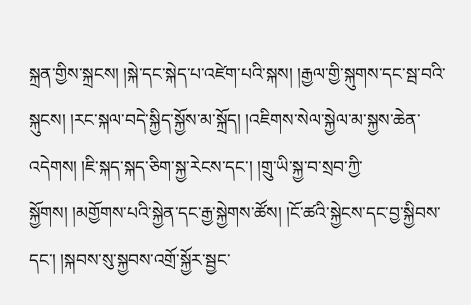སྐྲན་གྱིས་སྐྲངས། །སྐེ་དང་སྐེད་པ་འཛེག་པའི་སྐས། །རྒྱལ་གྱི་སྐུགས་དང་སྦ་བའི་སྐུངས། །རང་སྐལ་བདེ་སྐྱིད་སྐྱོས་མ་སྐྲོད། །འཇིགས་སེལ་སྐྱེལ་མ་སྐྱས་ཆེན་འདེགས། །ཇི་སྐད་སྐད་ཅིག་སྐྱ་རེངས་དང་། །གྲུ་ཡི་སྐྱ་བ་སྲབ་ཀྱི་སྐྱོགས། །མགྱོགས་པའི་སྐྱེན་དང་རྒྱ་སྐྱེགས་ཚོས། །ངོ་ཚའི་སྐྱེངས་དང་བྱ་སྐྱིབས་དང་། །སྐབས་སུ་སྐྱབས་འགྲོ་སྐྱོར་སྦྱང་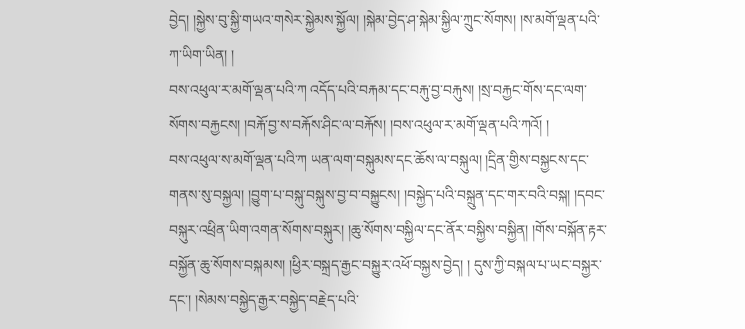བྱེད། །སྐྱེས་བུ་སྐྱི་གཡའ་གསེར་སྐྱེམས་སྐྱོལ། །སྐེམ་བྱེད་ཤ་སྐེམ་སྐྱིལ་ཀྲུང་སོགས། །ས་མགོ་ལྡན་པའི་ཀ་ཡིག་ཡིན། །
བས་འཕུལ་ར་མགོ་ལྡན་པའི་ཀ འདོད་པའི་བརྐམ་དང་བརྐུ་བྱ་བརྐུས། །སྲ་བརྐྱང་གོས་དང་ལག་སོགས་བརྐྱངས། །བརྐོ་བྱ་ས་བརྐོས་ཤིང་ལ་བརྐོས། །བས་འཕུལ་ར་མགོ་ལྡན་པའི་ཀའོ། །
བས་འཕུལ་ས་མགོ་ལྡན་པའི་ཀ ཡན་ལག་བསྐུམས་དང་ཆོས་ལ་བསྐུལ། །དྲིན་གྱིས་བསྐྱངས་དང་གནས་སུ་བསྐྱལ། །བྱུག་པ་བསྐུ་བསྐུས་བྱ་བ་བསྐྱུངས། །བསྐྱེད་པའི་བསྐྲུན་དང་གར་བའི་བསྐ། །དབང་བསྐུར་འཕྲིན་ཡིག་འགན་སོགས་བསྐུར། །ཆུ་སོགས་བསྐྱིལ་དང་ནོར་བསྐྱིས་བསྐྱིན། །གོས་བསྐོན་རྟར་བསྐྱོན་ཆུ་སོགས་བསྐམས། །ཕྱིར་བསྐྲད་རྒྱང་བསྐྱུར་འཕོ་བསྐྱས་བྱེད། ། དུས་ཀྱི་བསྐལ་པ་ཡང་བསྐྱར་དང་། །སེམས་བསྐྱེད་རྒྱར་བསྐྱེད་བརྗེད་པའི་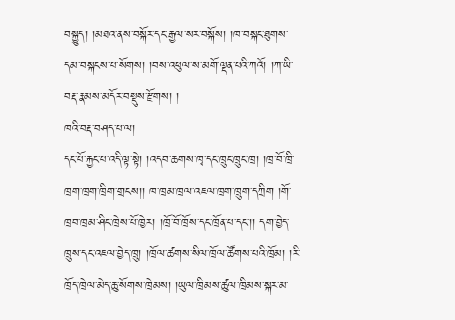བསྐྱུད། །མཐའ་ནས་བསྐོར་དང་རྒྱལ་སར་བསྐོས། །ཁ་བསྐང་ཐུགས་དམ་བསྐངས་པ་སོགས། །བས་འཕུལ་ས་མགོ་ལྡན་པའི་ཀའོ། །ཀ་ཡི་བརྡ་རྣམས་མདོར་བསྡུས་རྫོགས། །
ཁའི་བརྡ་བཤད་པ་ལ།
དང་པོ་རྐྱང་པ་འདི་ལྟ་སྟེ། །འདབ་ཆགས་ཁྭ་དང་ཁྲུང་ཁྲུང་ཁྲ། །ཁྲ་བོ་ཁྲི་ཁྲག་ཁྲག་ཁྲིག་གྲངས།། ཁ་ཁྲམ་ཁྲལ་འཇལ་ཁྲག་ཁྲུག་དཀྲིག །གོ་ཁྲབ་ཁྲམ་ཤིང་ཁྲེས་པོ་ཁྱེར། །ཁྲོ་བོ་ཁྲོས་དང་ཁྲོན་པ་དང་།། དག་བྱེད་ཁྲུས་དང་འཇལ་བྱེད་ཁྲུ། །ཁྲོལ་ཚགས་སིལ་ཁྲོལ་ཚོགས་པའི་ཁྲོམ། །རི་ཁྲོད་ཁྲེལ་མེད་ཆུ་སོགས་ཁྲེམས། །ཡུལ་ཁྲིམས་ཚུལ་ཁྲིམས་སྐར་མ་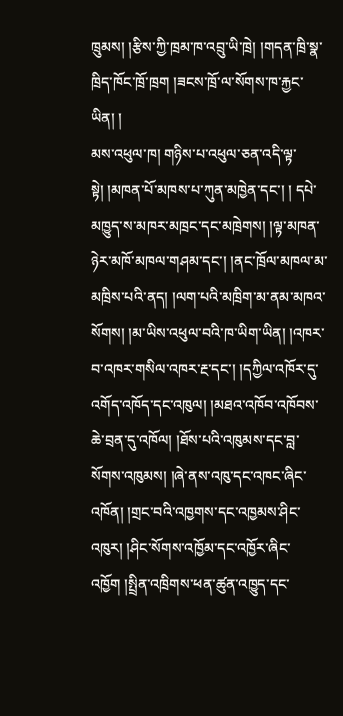ཁྲུམས། །རྩིས་ཀྱི་ཁྲམ་ཁ་འབྲུ་ཡི་ཁྲེ། །གདན་ཁྲི་སྣ་ཁྲིད་ཁོང་ཁྲོ་ཁྲག །ཟངས་ཁྲོ་ལ་སོགས་ཁ་རྐྱང་ཡིན། །
མས་འཕུལ་ཁ། གཉིས་པ་འཕུལ་ཅན་འདི་ལྟ་སྟེ། །མཁན་པོ་མཁས་པ་ཀུན་མཁྱེན་དང་། ། དཔེ་མཁྱུད་ས་མཁར་མཁྲང་དང་མཁྲེགས། །ལྟ་མཁན་ཉེར་མཁོ་མཁལ་གཤམ་དང་། །ནང་ཁྲོལ་མཁལ་མ་མཁྲིས་པའི་ནད། །ལག་པའི་མཁྲིག་མ་ནམ་མཁའ་སོགས། །མ་ཡིས་འཕུལ་བའི་ཁ་ཡིག་ཡིན། །འཁར་བ་འཁར་གསིལ་འཁར་རྔ་དང་། །དཀྱིལ་འཁོར་དུ་འགོད་འཁོད་དང་འཁུལ། །མཐའ་འཁོབ་འཁོབས་ཆེ་བྲན་དུ་འཁོལ། །ཐོས་པའི་འཁུམས་དང་བླ་སོགས་འཁུམས། །ཞེ་ནས་འཁུ་དང་འཁང་ཞིང་འཁོན། །གྲང་བའི་འཁྱགས་དང་འཁྱམས་ཤིང་འཁུར། །ཤིང་སོགས་འཁྱོམ་དང་འཁྱོར་ཞིང་འཁྱོག །སྤྲིན་འཁྲིགས་ཕན་ཚུན་འཁྱུད་དང་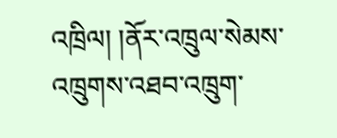འཁྲིལ། །ནོར་འཁྲུལ་སེམས་འཁྲུགས་འཐབ་འཁྲུག་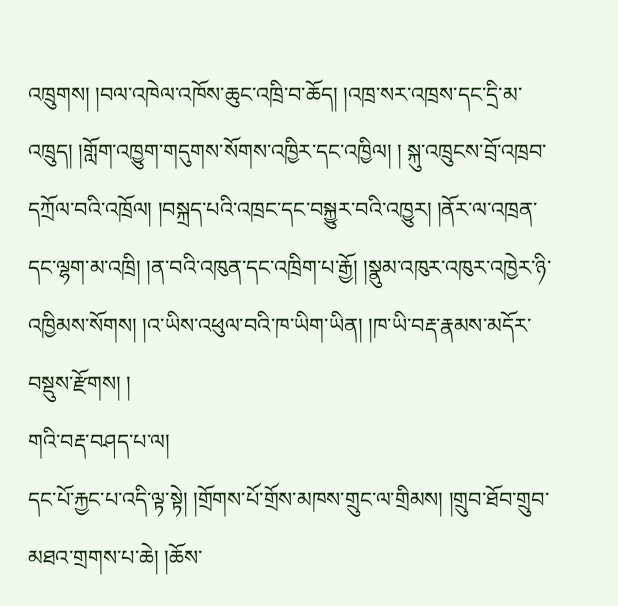འཁྲུགས། །བལ་འཁེལ་འཁོས་ཆུང་འཁྲི་བ་ཆོད། །འཁྲ་སར་འཁྲས་དང་དྲི་མ་འཁྲུད། །གློག་འཁྱུག་གདུགས་སོགས་འཁྱིར་དང་འཁྱིལ། ། སྐུ་འཁྲུངས་བྲོ་འཁྲབ་དཀྲོལ་བའི་འཁྲོལ། །བསྐྲད་པའི་འཁྲང་དང་བསྐྱུར་བའི་འཁྱུར། །ནོར་ལ་འཁྲན་དང་ལྷག་མ་འཁྲི། །ན་བའི་འཁུན་དང་འཁྲིག་པ་རྒྱོ། །སྣུམ་འཁུར་འཁུར་འཁྱེར་ཉི་འཁྱིམས་སོགས། །འ་ཡིས་འཕུལ་བའི་ཁ་ཡིག་ཡིན། །ཁ་ཡི་བརྡ་རྣམས་མདོར་བསྡུས་རྫོགས། །
གའི་བརྡ་བཤད་པ་ལ།
དང་པོ་རྐྱང་པ་འདི་ལྟ་སྟེ། །གྲོགས་པོ་གྲོས་མཁས་གྲུང་ལ་གྲིམས། །གྲུབ་ཐོབ་གྲུབ་མཐའ་གྲགས་པ་ཆེ། །ཆོས་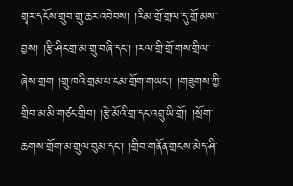གྲྭར་དངོས་གྲུབ་གྲུ་ཆར་འབེབས། །རིམ་གྲོ་གྲལ་དུ་གྲོ་མས་བྱས། །རྩི་ཤིང་གྲ་མ་གྲུ་བཞི་དང་། །རལ་གྲི་གྲོ་གས་གྲིལ་ཞེས་གྲག །གྲུ་ཁའི་གྲམ་པ་ངམ་གྲོག་གཡང་། །གཟུགས་ཀྱི་གྲིབ་མ་མི་གཙང་གྲིབ། །རྩེ་མོའི་གྲ་དང་འབྲུ་ཡི་གྲོ། །སྲོག་ཆགས་གྲོག་མ་གྲུལ་བུམ་དང་། །གྲིབ་གནོན་གྲངས་མེད་ཤི་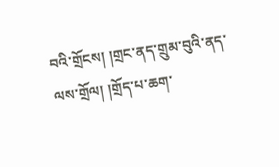བའི་གྲོངས། །གྲང་ནད་གྲུམ་བུའི་ནད་ལས་གྲོལ། །གྲོད་པ་ཆག་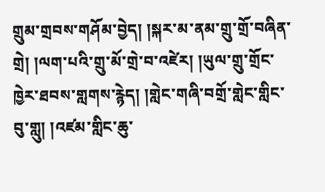གྲུམ་གྲབས་གཤོམ་བྱེད། །སྐར་མ་ནམ་གྲུ་གྲོ་བཞིན་གྲེ། །ལག་པའི་གྲུ་མོ་གྲེ་བ་འཛེར། །ཡུལ་གྲུ་གྲོང་ཁྱེར་ཐབས་གླགས་རྙེད། །གླེང་གཞི་བགྲོ་གླེང་གླིང་བུ་གླུ། །འཛམ་གླིང་ཆུ་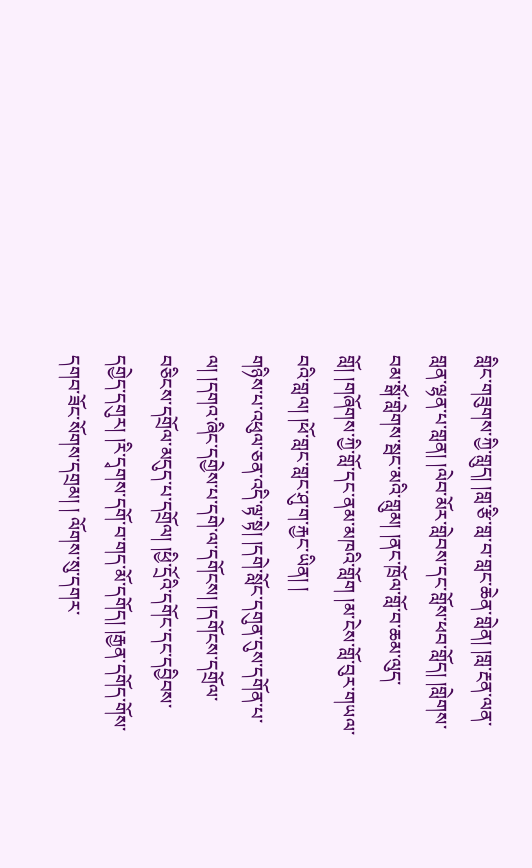གླིང་གཟུགས་ཀྱི་གླུད། །གླ་རྩི་གླ་བ་གླང་ཆེན་གླེན། །གླ་རྔན་ལན་གླན་ལྷན་པ་གླན། །ལེབ་མོར་གླེབས་དང་གློས་ཕབ་གློད། །གླེགས་བམ་སྒོ་གླེགས་སྦང་མའི་གླུམ། །ནང་ཁྲོལ་གློ་བ་ཆམ་ལུད་གློ། །གཞོགས་ཀྱི་གློ་དང་ནམ་མཁའི་གློག །མ་ངེས་གློ་བུར་གཡལ་བའི་གླལ། །ཕོ་གླང་གླང་ཤུ་ག་རྐྱང་ཡིན། །
གཉིས་པ་འཕུལ་ཅན་འདི་ལྟ་སྟེ། །དགེ་སློང་དགུན་དུས་དགོན་པ་ལ། །དགའ་ཞིང་དགྱེས་པ་དགེ་ལ་དགོངས། །དགོངས་དགྲོལ་བཅིངས་དགྲོལ་མདུད་པ་དགྲོལ། །ཕྱི་དྲོའི་དགོང་དང་དབྱིབས་དགྱེད་དགུར། །རི་དྭགས་དགོ་བ་གད་མོ་དགོད། །རྒྱན་དགོད་གོས་དགབ་ཟོང་སོགས་དགྲམ། ། ལོགས་སུ་དགར་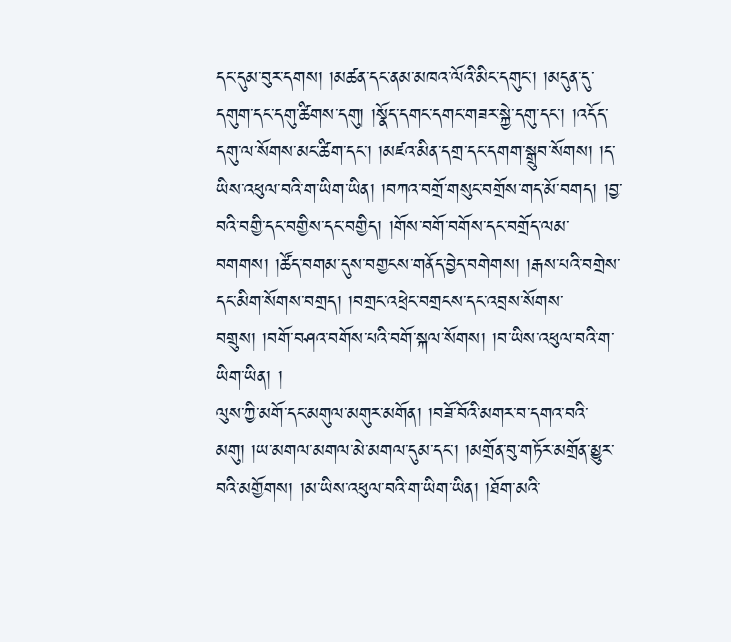དང་དུམ་བུར་དགས། །མཚན་དང་ནམ་མཁའ་ལོའི་མིང་དགུང་། །མདུན་དུ་དགུག་དང་དགུ་ཚིགས་དགུ། །སྣོད་དགང་དགང་གཟར་སྐྱེ་དགུ་དང་། །འདོད་དགུ་ལ་སོགས་མང་ཚིག་དང་། །མཛའ་མིན་དགྲ་དང་དགག་སྒྲུབ་སོགས། །ད་ཡིས་འཕུལ་བའི་ག་ཡིག་ཡིན། །བཀའ་བགྲོ་གསུང་བགྲོས་གད་མོ་བགད། །བྱ་བའི་བགྱི་དང་བགྱིས་དང་བགྱིད། །གོས་བགོ་བགོས་དང་བགྲོད་ལམ་བགགས། །ཚོད་བགམ་དུས་བགྱངས་གནོད་བྱེད་བགེགས། །རྒས་པའི་བགྲེས་དང་མིག་སོགས་བགྲད། །བགྲང་འཕྲེང་བགྲངས་དང་འབྲས་སོགས་བགྲུས། །བགོ་བཤའ་བགོས་པའི་བགོ་སྐལ་སོགས། །བ་ཡིས་འཕུལ་བའི་ག་ཡིག་ཡིན། །
ལུས་ཀྱི་མགོ་དང་མགུལ་མགུར་མགོན། །བཟོ་བོའི་མགར་བ་དགའ་བའི་མགུ། །ཡ་མགལ་མགལ་མེ་མགལ་དུམ་དང་། །མགྲོན་བུ་གཏོར་མགྲོན་མྱུར་བའི་མགྱོགས། །མ་ཡིས་འཕུལ་བའི་ག་ཡིག་ཡིན། །ཐོག་མའི་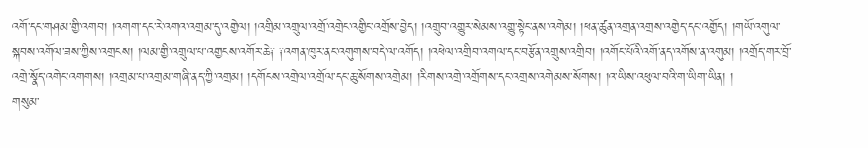འགོ་དང་གཤམ་གྱི་འགབ། །འགག་དང་རེ་འགའ་འགྲམ་དུ་འགྱེལ། །འགྲིམ་འགྲུལ་འགྲོ་འགྲེང་འགྱིང་འགྲོས་བྱེད། །འགྲུབ་འགྱུར་སེམས་འགྱུ་སྟེང་ནས་འགེམ། །ཕན་ཚུན་འགྲན་འགྲས་འགྱེད་དང་འགྱོད། །གཡོ་འགུལ་སྐབས་འགོལ་ཟས་ཀྱིས་འགྲངས། །ལམ་གྱི་འགྲུལ་པ་འགྱངས་འགོར་ཆེ༑ ༑འགན་ཁུར་ནང་འགུགས་བདེ་ལ་འགོད། །འཕེལ་འགྲིབ་འགལ་དང་བརྩོན་འགྲུས་འགྲིབ། །འགོང་པོའི་འགོ་ནད་འགོས་ན་འགུམ། །འགྲོད་གར་བྲོ་འགྲེ་སྣོད་འགེང་འགགས། །འགྲམ་པ་འགྲམ་གཞི་ནད་ཀྱི་འགྲམ། །དགོངས་འགྲེལ་འགྲོལ་དང་ཆུ་སོགས་འགྲེམ། །རིགས་འགྲེ་འགྲོགས་དང་འགྲས་འགེམས་སོགས། །འ་ཡིས་འཕུལ་བའི་ག་ཡིག་ཡིན། །
གསུམ་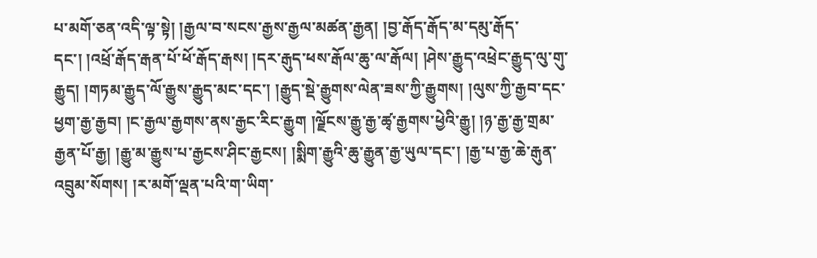པ་མགོ་ཅན་འདི་ལྟ་སྟེ། །རྒྱལ་བ་སངས་རྒྱས་རྒྱལ་མཚན་རྒྱན། །བྱ་རྒོད་རྒོད་མ་དམུ་རྒོད་དང་། །འཕྲོ་རྒོད་རྒན་པོ་ཕོ་རྒོད་རྒས། །དར་རྒུད་ཕས་རྒོལ་ཆུ་ལ་རྒོལ། །ཤེས་རྒྱུད་འཕྲེང་རྒྱུད་ལུ་གུ་རྒྱུད། །གཏམ་རྒྱུད་ལོ་རྒྱུས་རྒྱུད་མང་དང་། །རྒྱུད་སྡེ་རྒྱུགས་ལེན་ཟས་ཀྱི་རྒྱུགས། །ལུས་ཀྱི་རྒྱབ་དང་ཕྱག་རྒྱ་རྒྱབ། །ང་རྒྱལ་རྒྱགས་ནས་རྒྱང་རིང་རྒྱུག །ལྗོངས་རྒྱུ་རྒྱ་ཚྭ་རྒྱགས་ཕྱེའི་རྒྱུ། །ཉ་རྒྱ་རྒྱ་གྲམ་རྒྱན་པོ་རྒྱ། །རྒྱུ་མ་རྒྱུས་པ་རྒྱངས་ཤིང་རྒྱངས། །སྨིག་རྒྱུའི་ཆུ་རྒྱུན་རྒྱ་ཡུལ་དང་། །རྒྱ་པ་རྒྱ་ཆེ་རྒུན་འབྲུམ་སོགས། །ར་མགོ་ལྡན་པའི་ག་ཡིག་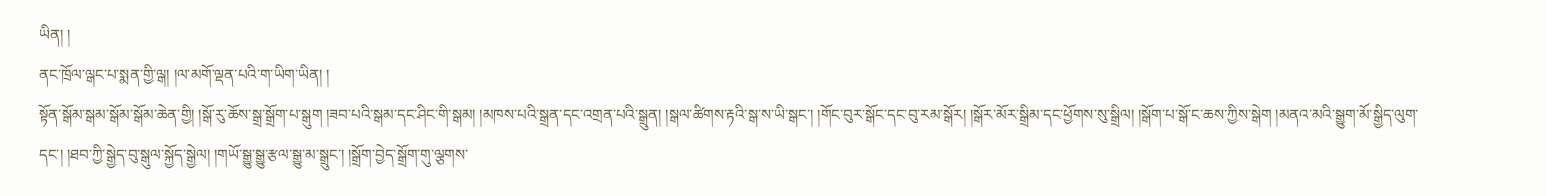ཡིན། །
ནང་ཁྲོལ་ལྒང་པ་སྨན་གྱི་ལྒ། །ལ་མགོ་ལྡན་པའི་ག་ཡིག་ཡིན། །
སྟོན་སྒོམ་སྒམ་སྒོམ་སྒོམ་ཆེན་གྱི། །སྒོ་རུ་ཆོས་སྒྲ་སྒྲོག་པ་སྒུག །ཟབ་པའི་སྒམ་དང་ཤིང་གི་སྒམ། །མཁས་པའི་སྒྲན་དང་འགྲན་པའི་སྒྲུན། །སྒལ་ཚིགས་རྟའི་སྒ་ས་ཡི་སྒང་། །གོང་བུར་སྒོང་དང་བུ་རམ་སྒོར། །སྒོར་མོར་སྒྲིམ་དང་ཕྱོགས་སུ་སྒྲིལ། །སྒོག་པ་སྒོ་ང་ཆས་ཀྱིས་སྒེག །མནའ་མའི་སྒྱུག་མོ་སྒྱིད་ལུག་དང་། །ཐབ་ཀྱི་སྒྱེད་བུ་སྒུལ་སྐྱོད་སྒྱེལ། །གཡོ་སྒྱུ་སྒྱུ་རྩལ་སྒྱུ་མ་སྒྲུང་། །སྒྲོག་བྱེད་སྒྲོག་གུ་ལྕགས་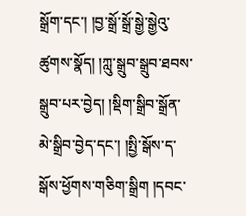སྒྲོག་དང་། །བྱ་སྒྲོ་སྒྲོ་སྒྱེ་སྒྱེའུ་ཚུགས་སྣོད། །ཀླུ་སྒྲུབ་སྒྲུབ་ཐབས་སྒྲུབ་པར་བྱེད། །སྡིག་སྒྲིབ་སྒྲོན་མེ་སྒྲིབ་བྱེད་དང་། །སྤྱི་སྒོས་ད་སྒོས་ཕྱོགས་གཅིག་སྒྲིག །དབང་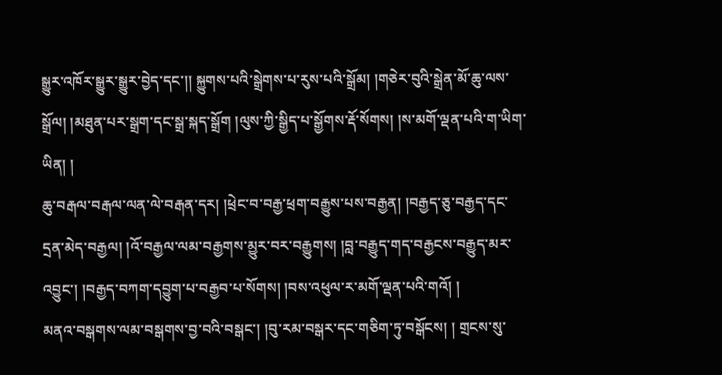སྒྱུར་འཁོར་སྒྱུར་སྒྱུར་བྱེད་དང་།། སྐྱུགས་པའི་སྒྲེགས་པ་རུས་པའི་སྒྲོམ། །གཅེར་བུའི་སྒྲེན་མོ་ཆུ་ལས་སྒྲོལ། །མཐུན་པར་སྒྲག་དང་སྒྲ་སྐད་སྒྲོག །ལུས་ཀྱི་སྒྱིད་པ་སྒྱོགས་རྡོ་སོགས། །ས་མགོ་ལྡན་པའི་ག་ཡིག་ཡིན། །
ཆུ་བརྒལ་བརྒལ་ལན་ལེ་བརྒན་དར། །ཕྲེང་བ་བརྒྱ་ཕྲག་བརྒྱུས་པས་བརྒྱན། །བརྒྱད་ཅུ་བརྒྱད་དང་དྲན་མེད་བརྒྱལ། །འོ་བརྒྱལ་ལམ་བརྒྱགས་མྱུར་བར་བརྒྱུགས། །བླ་བརྒྱུད་གད་བརྒྱངས་བརྒྱུད་མར་འབྱུང་། །བརྒྱད་བཀག་དབྱུག་པ་བརྒྱབ་པ་སོགས། །བས་འཕུལ་ར་མགོ་ལྡན་པའི་གའོ། །
མནའ་བསྒགས་ལམ་བསྒགས་བྱ་བའི་བསྒང་། །བུ་རམ་བསྒར་དང་གཅིག་ཏུ་བསྒོངས། ། གྲངས་སུ་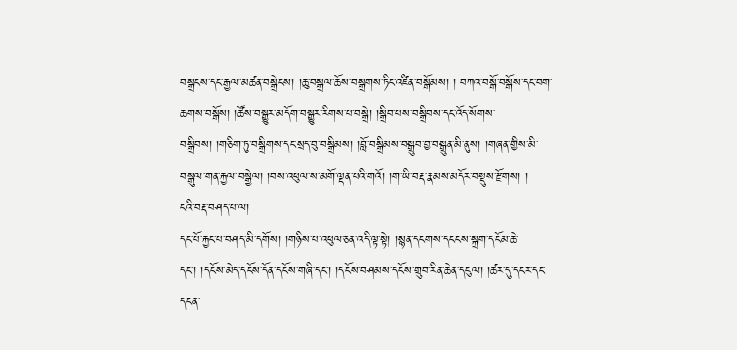བསྒྲངས་དང་རྒྱལ་མཚན་བསྒྲེངས། །ཆུ་བསྒྲལ་ཆོས་བསྒྲགས་ཏིང་འཛིན་བསྒོམས། ། བཀའ་བསྒོ་བསྒོས་དང་བག་ཆགས་བསྒོས། །ཚོས་བསྒྱུར་མདོག་བསྒྱུར་རིགས་པ་བསྒྲེ། །སྒྲིབ་པས་བསྒྲིབས་དང་འོད་སོགས་བསྒྲིབས། །གཅིག་ཏུ་བསྒྲིགས་དང་སྲད་བུ་བསྒྲིམས། །བློ་བསྒྲིམས་བསྒྲུབ་བྱ་བསྒྲུན་མི་ནུས། །གཞན་གྱིས་མི་བསྒུལ་གན་རྐྱལ་བསྒྱེལ། །བས་འཕུལ་ས་མགོ་ལྡན་པའི་གའོ། །ག་ཡི་བརྡ་རྣམས་མདོར་བསྡུས་རྫོགས། །
ངའི་བརྡ་བཤད་པ་ལ།
དང་པོ་རྐྱང་པ་བཤད་མི་དགོས། །གཉིས་པ་འཕུལ་ཅན་འདི་ལྟ་སྟེ། །སྙན་དངགས་དངངས་སྐྲག་དངོམ་ཆེ་དང་། །དངོས་མེད་དངོས་དོན་དངོས་གཞི་དང་། །དངོས་བཤམས་དངོས་གྲུབ་རིན་ཆེན་དངུལ། །ཚར་དུ་དངར་དང་དངན་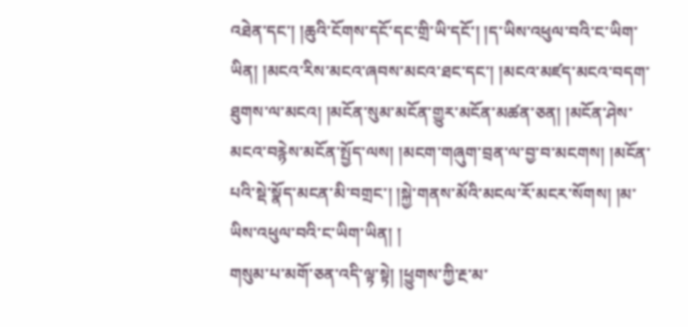འཐེན་དང་། །ཆུའི་ངོགས་དངོ་དང་གྲི་ཡི་དངོ་། །ད་ཡིས་འཕུལ་བའི་ང་ཡིག་ཡིན། །མངའ་རིས་མངའ་ཞབས་མངའ་ཐང་དང་། །མངའ་མཛད་མངའ་བདག་ཐུགས་ལ་མངའ། །མངོན་སུམ་མངོན་གྱུར་མངོན་མཚན་ཅན། །མངོན་ཤེས་མངའ་བརྙེས་མངོན་སྤྱོད་ལས། །མངག་གཞུག་བྲན་ལ་བྱ་བ་མངགས། །མངོན་པའི་སྡེ་སྣོད་མངན་མི་བགྲང་། །སྐྱེ་གནས་མོའི་མངལ་རོ་མངར་སོགས། །མ་ཡིས་འཕུལ་བའི་ང་ཡིག་ཡིན། །
གསུམ་པ་མགོ་ཅན་འདི་ལྟ་སྟེ། །ཕྱུགས་ཀྱི་རྔ་མ་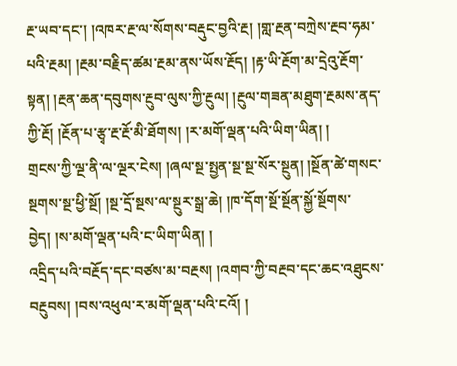རྔ་ཡབ་དང་། །འཁར་རྔ་ལ་སོགས་བརྡུང་བྱའི་རྔ། །གླ་རྔན་བཀྲེས་རྔབ་ཧམ་པའི་རྔམ། །རྔམ་བརྗིད་ཚམ་རྔམ་ནས་ཡོས་རྔོད། །རྟ་ཡི་རྔོག་མ་དྲེའུ་རྔོག་སྟན། །རྔན་ཆན་དབུགས་རྔུབ་ལུས་ཀྱི་རྔུལ། །རྔུལ་གཟན་མཐུག་རྔམས་ནད་ཀྱི་རྔོ། །རྔོན་པ་རྩྭ་རྔ་རྔོ་མི་ཐོགས། །ར་མགོ་ལྡན་པའི་ཡིག་ཡིན། །
གྲངས་ཀྱི་ལྔ་ནི་ལ་ལྔར་ངེས། །ཞལ་སྔ་སྤྱན་སྔ་སྔ་སོར་སྔུན། །སྔོན་ཚེ་གསང་སྔགས་སྔ་ཕྱི་སྔོ། །སྔ་དྲོ་སྔས་ལ་སྔུར་སྒྲ་ཆེ། །ཁ་དོག་སྔོ་སྔོན་སྐྱོ་སྔོགས་བྱེད། །ས་མགོ་ལྡན་པའི་ང་ཡིག་ཡིན། །
འདྲིད་པའི་བརྔོད་དང་བཙས་མ་བརྔས། །འགབ་ཀྱི་བརྔབ་དང་ཆང་འཐུངས་བརྔུབས། །བས་འཕུལ་ར་མགོ་ལྡན་པའི་ངའོ། །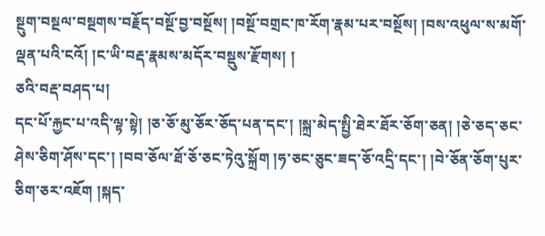སྔུག་བསྔལ་བསྔགས་བརྗོད་བསྔོ་བྱ་བསྔོས། །བསྔོ་བགྲང་ཁ་རོག་རྣམ་པར་བསྔོས། །བས་འཕུལ་ས་མགོ་ལྡན་པའི་ངའོ། །ང་ཡི་བརྡ་རྣམས་མདོར་བསྡུས་རྫོགས། །
ཅའི་བརྡ་བཤད་པ།
དང་པོ་རྐྱང་པ་འདི་ལྟ་སྟེ། །ཅ་ཅོ་མུ་ཅོར་ཅོད་པན་དང་། །སྐྲ་མེད་སྤྱི་ཐེར་ཐོར་ཅོག་ཅན། །ཅེ་ཅད་ཅང་ཤེས་ཅིག་ཤོས་དང་། །བབ་ཅོལ་ཐོ་ཅོ་ཅང་ཏེའུ་སྐྲོག །ཧ་ཅང་ཅུང་ཟད་ཅོ་འདྲི་དང་། །བེ་ཅོན་ཅོག་པུར་ཅིག་ཅར་འཇོག །སྐད་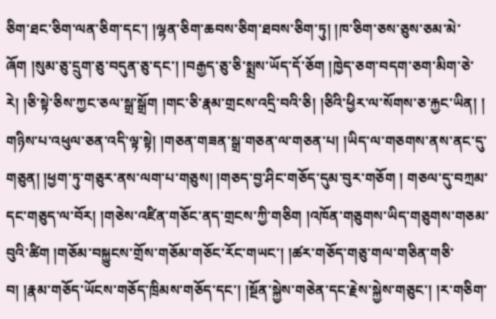ཅིག་ཐང་ཅིག་ལན་ཅིག་དང་། །ལྷན་ཅིག་ཆབས་ཅིག་ཐབས་ཅིག་ཏུ། །ཁ་ཅིག་ཅས་ཅུས་ཅམ་མེ་ཞོག །སུམ་ཅུ་དྲུག་ཅུ་བདུན་ཅུ་དང་། །བརྒྱད་ཅུ་ཅི་སྨྲས་ཡོད་དོ་ཅོག །ཁྱེད་ཅག་བདག་ཅག་མིག་ཅེ་རེ། །ཅི་སྟེ་ཅིས་ཀྱང་ཅལ་སྒྲ་སྒྲོག །གང་ཅི་རྣམ་གྲངས་འདྲི་བའི་ཅི། །ཅིའི་ཕྱིར་ལ་སོགས་ཅ་རྐྱང་ཡིན། །
གཉིས་པ་འཕུལ་ཅན་འདི་ལྟ་སྟེ། །གཅན་གཟན་སྒྲ་གཅན་ལ་གཅན་པ། །ཡིད་ལ་གཅགས་ནས་ནང་དུ་གཅུན། །ཕྱག་ཏུ་གཅུར་ནས་ལག་པ་གཅུས། །གཅད་བྱ་ཤིང་གཅོད་དུམ་བུར་གཅོག ། གཅལ་དུ་བཀྲམ་དང་གཅུད་ལ་བོར། །གཅེས་འཛིན་གཅོང་ནད་གྲངས་ཀྱི་གཅིག །འཁོན་གཅུགས་ཡིད་གཅུགས་གཅམ་བུའི་ཚིག །གཅོམ་བསྐྱུངས་གྲོས་གཅོམ་གཅོང་རོང་གཡང་། །ཚར་གཅོད་གཅུ་གལ་གཅིན་གཅི་བ། །རྣམ་གཅོད་ཡོངས་གཅོད་ཁྲིམས་གཅོད་དང་། །སྔོན་སྐྱེས་གཅེན་དང་རྗེས་སྐྱེས་གཅུང་། །ར་གཅིག་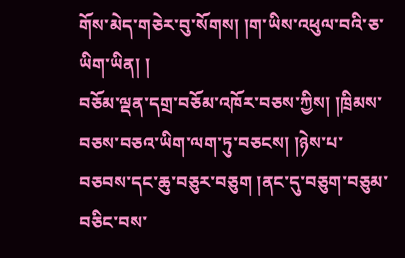གོས་མེད་གཅེར་བུ་སོགས། །ག་ཡིས་འཕུལ་བའི་ཅ་ཡིག་ཡིན། །
བཅོམ་ལྡན་དགྲ་བཅོམ་འཁོར་བཅས་ཀྱིས། །ཁྲིམས་བཅས་བཅའ་ཡིག་ལག་ཏུ་བཅངས། །ཉེས་པ་བཅབས་དང་ཆུ་བཅུར་བཅུག །ནང་དུ་བཅུག་བཅུམ་བཅིང་བས་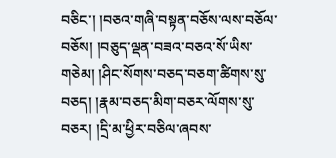བཅིང་། །བཅའ་གཞི་བསྟན་བཅོས་ལས་བཅོལ་བཅོས། །བཅུད་ལྡན་བཟའ་བཅའ་སོ་ཡིས་གཅེམ། །ཤིང་སོགས་བཅད་བཅག་ཚིགས་སུ་བཅད། །རྣམ་བཅད་མིག་བཅར་ལོགས་སུ་བཅར། །དྲི་མ་ཕྱིར་བཅིལ་ཞབས་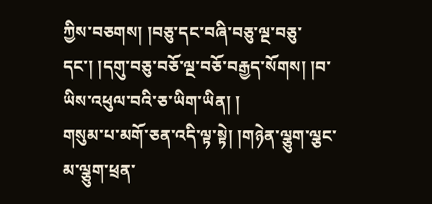ཀྱིས་བཅགས། །བཅུ་དང་བཞི་བཅུ་ལྔ་བཅུ་དང་། །དགུ་བཅུ་བཅོ་ལྔ་བཅོ་བརྒྱད་སོགས། །བ་ཡིས་འཕུལ་བའི་ཅ་ཡིག་ཡིན། །
གསུམ་པ་མགོ་ཅན་འདི་ལྟ་སྟེ། །གཉེན་ལྕུག་ལྕང་མ་ལྕུག་ཕྲན་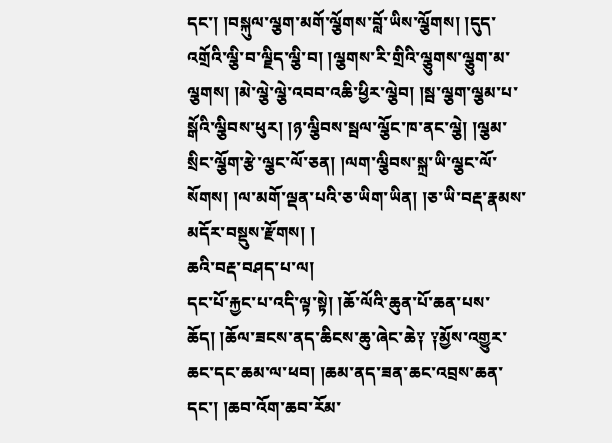དང་། །བསྐུལ་ལྕག་མགོ་ལྕོགས་བློ་ཡིས་ལྕོགས། །དུད་འགྲོའི་ལྕི་བ་ལྗིད་ལྕི་བ། །ལྕགས་རི་གྲིའི་ལྕུགས་ལྕུག་མ་ལྕགས། །མེ་ལྕེ་ལྕེ་འབབ་འཆི་ཕྱིར་ལྕེབ། །སྦ་ལྕག་ལྕམ་པ་སྒོའི་ལྕིབས་ཕུར། །ཉ་ལྕིབས་སྦལ་ལྕོང་ཁ་ནང་ལྕེ། །ལྕམ་སྲིང་ལྕོག་རྩེ་ལྕང་ལོ་ཅན། །ལག་ལྕིབས་སྐྲ་ཡི་ལྕང་ལོ་སོགས། །ལ་མགོ་ལྡན་པའི་ཅ་ཡིག་ཡིན། །ཅ་ཡི་བརྡ་རྣམས་མདོར་བསྡུས་རྫོགས། །
ཆའི་བརྡ་བཤད་པ་ལ།
དང་པོ་རྐྱང་པ་འདི་ལྟ་སྟེ། །ཆོ་ལོའི་ཆུན་པོ་ཆན་པས་ཆོད། །ཆོལ་ཟངས་ནད་ཆིངས་ཆུ་ཞེང་ཆེ༑ ༑མྱོས་འགྱུར་ཆང་དང་ཆམ་ལ་ཕབ། །ཆམ་ནད་ཟན་ཆང་འབྲས་ཆན་དང་། །ཆབ་འོག་ཆབ་རོམ་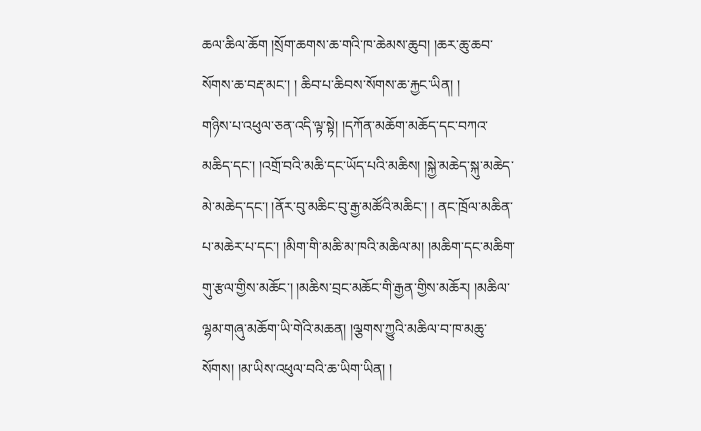ཆལ་ཆིལ་ཆོག །སྲོག་ཆགས་ཆ་གའི་ཁ་ཆེམས་ཆུབ། །ཆར་ཆུ་ཆབ་སོགས་ཆ་བརྡ་མང་། ། ཆིབ་པ་ཆིབས་སོགས་ཆ་རྐྱང་ཡིན། །
གཉིས་པ་འཕུལ་ཅན་འདི་ལྟ་སྟེ། །དཀོན་མཆོག་མཆོད་དང་བཀའ་མཆིད་དང་། །འགྲོ་བའི་མཆི་དང་ཡོད་པའི་མཆིས། །སྐྱེ་མཆེད་སྐུ་མཆེད་མེ་མཆེད་དང་། །ནོར་བུ་མཆིང་བུ་རྒྱ་མཚོའི་མཆིང་། ། ནང་ཁྲོལ་མཆིན་པ་མཆེར་པ་དང་། །མིག་གི་མཆི་མ་ཁའི་མཆིལ་མ། །མཆིག་དང་མཆིག་གུ་རྩལ་གྱིས་མཆོང་། །མཆིས་བྲང་མཆོང་གི་རྒྱན་གྱིས་མཆོར། །མཆིལ་ལྷམ་གཞུ་མཆོག་ཡི་གེའི་མཆན། །ལྕགས་ཀྱུའི་མཆིལ་བ་ཁ་མཆུ་སོགས། །མ་ཡིས་འཕུལ་བའི་ཆ་ཡིག་ཡིན། །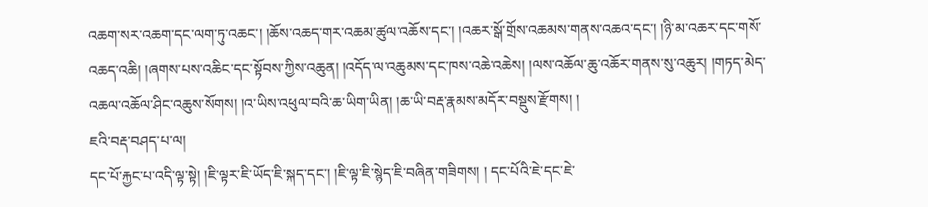འཆག་སར་འཆག་དང་ལག་ཏུ་འཆང་། །ཆོས་འཆད་གར་འཆམ་ཚུལ་འཆོས་དང་། །འཆར་སྒོ་གྲོས་འཆམས་གནས་འཆའ་དང་། །ཉི་མ་འཆར་དང་གསོ་འཆད་འཆི། །ཞགས་པས་འཆིང་དང་སྟོབས་ཀྱིས་འཆུན། །འདོད་ལ་འཆུམས་དང་ཁས་འཆེ་འཆེས། །ལས་འཆོལ་ཆུ་འཆོར་གནས་སུ་འཆུར། །གཏད་མེད་འཆལ་འཆོལ་ཤིང་འཆུས་སོགས། །འ་ཡིས་འཕུལ་བའི་ཆ་ཡིག་ཡིན། །ཆ་ཡི་བརྡ་རྣམས་མདོར་བསྡུས་རྫོགས། །
ཇའི་བརྡ་བཤད་པ་ལ།
དང་པོ་རྐྱང་པ་འདི་ལྟ་སྟེ། །ཇི་ལྟར་ཇི་ཡོད་ཇི་སྐད་དང་། །ཇི་ལྟ་ཇི་སྙེད་ཇི་བཞིན་གཟིགས། ། དང་པོའི་ཇེ་དང་ཇེ་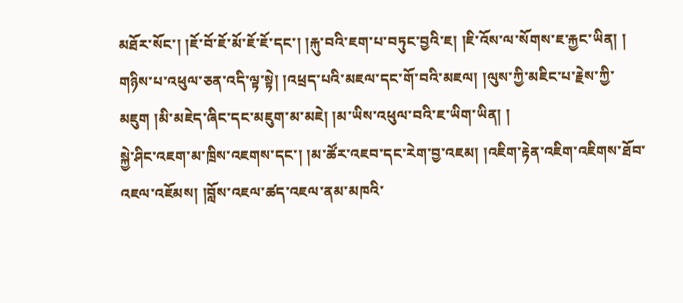མཐོར་སོང་། །ཇོ་བོ་ཇོ་མོ་ཇོ་ཇོ་དང་། །རྐུ་བའི་ཇག་པ་བཏུང་བྱའི་ཇ། །ཇི་འོས་ལ་སོགས་ཇ་རྐྱང་ཡིན། །
གཉིས་པ་འཕུལ་ཅན་འདི་ལྟ་སྟེ། །འཕྲད་པའི་མཇལ་དང་གོ་བའི་མཇལ། །ལུས་ཀྱི་མཇིང་པ་རྗེས་ཀྱི་མཇུག །མི་མཇེད་ཞིང་དང་མཇུག་མ་མཇེ། །མ་ཡིས་འཕུལ་བའི་ཇ་ཡིག་ཡིན། །
སྐྱེ་ཤིང་འཇག་མ་ཁྲིས་འཇགས་དང་། །མ་ཚོར་འཇབ་དང་རེག་བྱ་འཇམ། །འཇིག་རྟེན་འཇིག་འཇིགས་ཐོབ་འཇལ་འཇོམས། །བློས་འཇལ་ཚད་འཇལ་ནམ་མཁའི་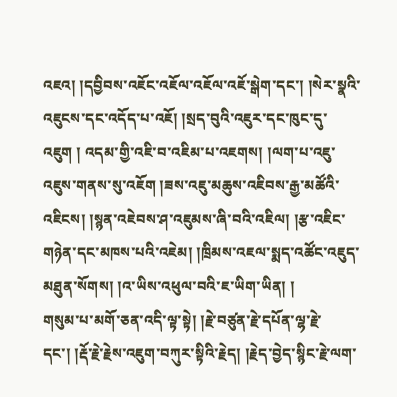འཇའ། །དབྱིབས་འཇོང་འཇོལ་འཇོལ་འཇོ་སྒེག་དང་། །སེར་སྣའི་འཇུངས་དང་འདོད་པ་འཇོ། །སྲད་བུའི་འཇུར་དང་ཁུང་དུ་འཇུག ། འདམ་གྱི་འཇི་བ་འཇིམ་པ་འཇགས། །ལག་པ་འཇུ་འཇུས་གནས་སུ་འཇོག །ཟས་འཇུ་མཆུས་འཇིབས་རྒྱ་མཚོའི་འཇིངས། །སྙན་འཇེབས་ཤ་འཇུམས་ཞི་བའི་འཇིལ། །རྩ་འཇིང་གཉེན་དང་མཁས་པའི་འཇེམ། །ཁྲིམས་འཇལ་སྨད་འཚོང་འཇུད་མཐུན་སོགས། །འ་ཡིས་འཕུལ་བའི་ཇ་ཡིག་ཡིན། །
གསུམ་པ་མགོ་ཅན་འདི་ལྟ་སྟེ། །རྗེ་བཙུན་རྗེ་དཔོན་ལྷ་རྗེ་དང་། །རྡོ་རྗེ་རྗེས་འཇུག་བཀུར་སྟིའི་རྗེད། །རྗེད་བྱེད་སྙིང་རྗེ་ལག་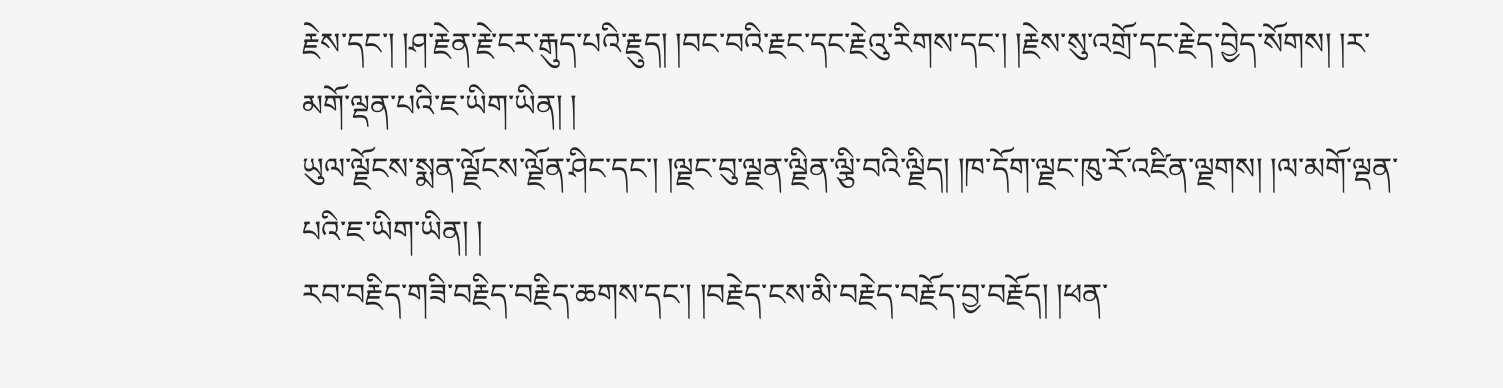རྗེས་དང་། །ཤ་རྗེན་རྗེ་ངར་རྒུད་པའི་རྗུད། །བང་བའི་རྗང་དང་རྗེའུ་རིགས་དང་། །རྗེས་སུ་འགྲོ་དང་རྗེད་བྱེད་སོགས། །ར་མགོ་ལྡན་པའི་ཇ་ཡིག་ཡིན། །
ཡུལ་ལྗོངས་སྨན་ལྗོངས་ལྗོན་ཤིང་དང་། །ལྗང་བུ་ལྗན་ལྗིན་ལྕི་བའི་ལྗིད། །ཁ་དོག་ལྗང་ཁུ་རོ་འཛིན་ལྗགས། །ལ་མགོ་ལྡན་པའི་ཇ་ཡིག་ཡིན། །
རབ་བརྗིད་གཟི་བརྗིད་བརྗིད་ཆགས་དང་། །བརྗེད་ངས་མི་བརྗེད་བརྗོད་བྱ་བརྗོད། །ཕན་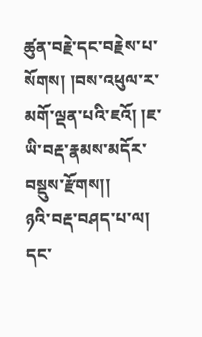ཚུན་བརྗེ་དང་བརྗེས་པ་སོགས། །བས་འཕུལ་ར་མགོ་ལྡན་པའི་ཇའོ། །ཇ་ཡི་བརྡ་རྣམས་མདོར་བསྡུས་རྫོགས།།
ཉའི་བརྡ་བཤད་པ་ལ།
དང་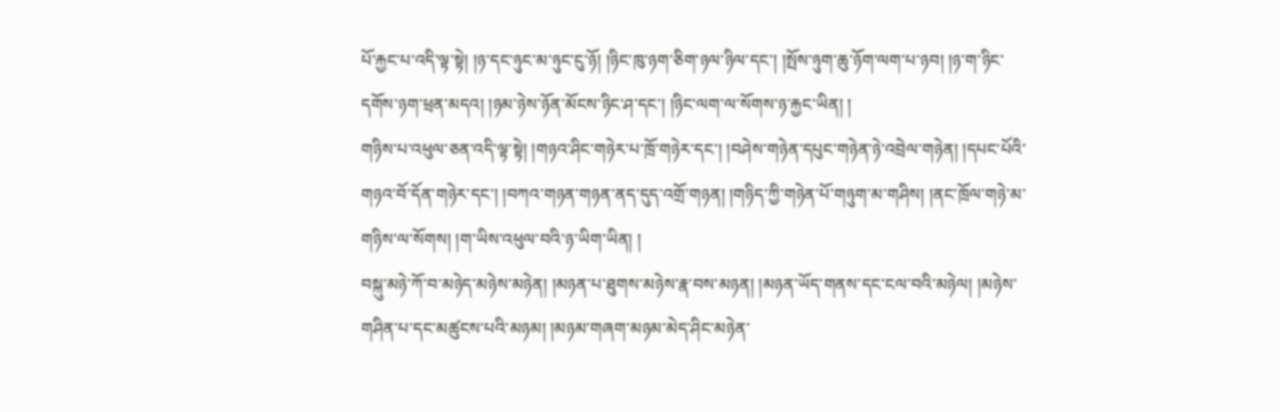པོ་རྐྱང་པ་འདི་ལྟ་སྟེ། །ཉ་དང་ཉུང་མ་ཉུང་ངུ་ཉོ། །ཉིང་ཁུ་ཉག་ཅིག་ཉལ་ཉིལ་དང་། །སྤོས་ཉུག་ཆུ་ཉོག་ལག་པ་ཉབ། །ཉ་ག་ཉིང་དགོས་ཉག་ཕྲན་མདའ། །ཉམ་ཉེས་ཉོན་མོངས་ཉིང་ཤ་དང་། །ཉིང་ལག་ལ་སོགས་ཉ་རྐྱང་ཡིན། །
གཉིས་པ་འཕུལ་ཅན་འདི་ལྟ་སྟེ། །གཉའ་ཤིང་གཉེར་པ་ཁྲོ་གཉེར་དང་། །བཤེས་གཉེན་དཔུང་གཉེན་ཉེ་འབྲེལ་གཉེན། །དཔང་པོའི་གཉའ་བོ་དོན་གཉེར་དང་། །བཀའ་གཉན་གཉན་ནད་དུད་འགྲོ་གཉན། །གཉིད་ཀྱི་གཉེན་པོ་གཉུག་མ་གཤིས། །ནང་ཁྲོལ་གཉེ་མ་གཉིས་ལ་སོགས། །ག་ཡིས་འཕུལ་བའི་ཉ་ཡིག་ཡིན། །
བསྐུ་མཉེ་ཀོ་བ་མཉེད་མཉེས་མཉེན། །མཉན་པ་ཐུགས་མཉེས་རྣ་བས་མཉན། །མཉན་ཡོད་གནས་དང་ངལ་བའི་མཉེལ། །མཉེས་གཤིན་པ་དང་མཚུངས་པའི་མཉམ། །མཉམ་གཞག་མཉམ་མེད་ཤིང་མཉེན་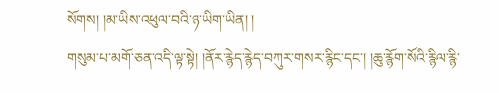སོགས། །མ་ཡིས་འཕུལ་བའི་ཉ་ཡིག་ཡིན། །
གསུམ་པ་མགོ་ཅན་འདི་ལྟ་སྟེ། །ནོར་རྙེད་རྙེད་བཀུར་གསར་རྙིང་དང་། །ཆུ་རྙོག་སོའི་རྙིལ་རྙི་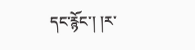དང་རྙོང་། །ར་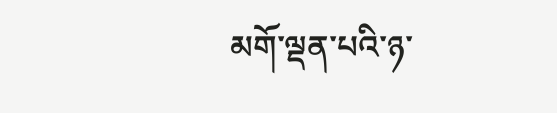མགོ་ལྡན་པའི་ཉ་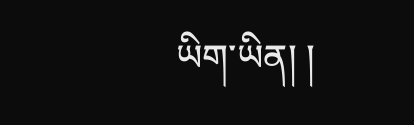ཡིག་ཡིན། །